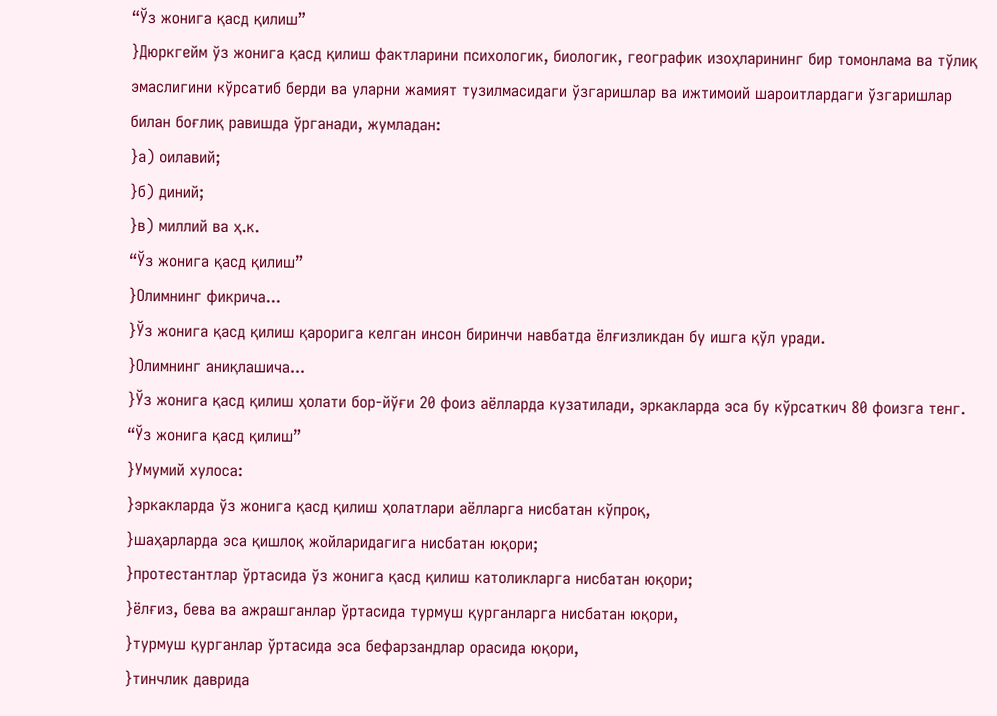“Ўз жонига қасд қилиш”
}Дюркгейм ўз жонига қасд қилиш фактларини психологик, биологик, географик изоҳларининг бир томонлама ва тўлиқ эмаслигини кўрсатиб берди ва уларни жамият тузилмасидаги ўзгаришлар ва ижтимоий шароитлардаги ўзгаришлар билан боғлиқ равишда ўрганади, жумладан:
}а) оилавий;
}б) диний;
}в) миллий ва ҳ.к.
“Ўз жонига қасд қилиш”
}Олимнинг фикрича...
}Ўз жонига қасд қилиш қарорига келган инсон биринчи навбатда ёлғизликдан бу ишга қўл уради.
}Олимнинг аниқлашича...
}Ўз жонига қасд қилиш ҳолати бор-йўғи 20 фоиз аёлларда кузатилади, эркакларда эса бу кўрсаткич 80 фоизга тенг.
“Ўз жонига қасд қилиш”
}Умумий хулоса:
}эркакларда ўз жонига қасд қилиш ҳолатлари аёлларга нисбатан кўпроқ,
}шаҳарларда эса қишлоқ жойларидагига нисбатан юқори;
}протестантлар ўртасида ўз жонига қасд қилиш католикларга нисбатан юқори;
}ёлғиз, бева ва ажрашганлар ўртасида турмуш қурганларга нисбатан юқори,
}турмуш қурганлар ўртасида эса бефарзандлар орасида юқори,
}тинчлик даврида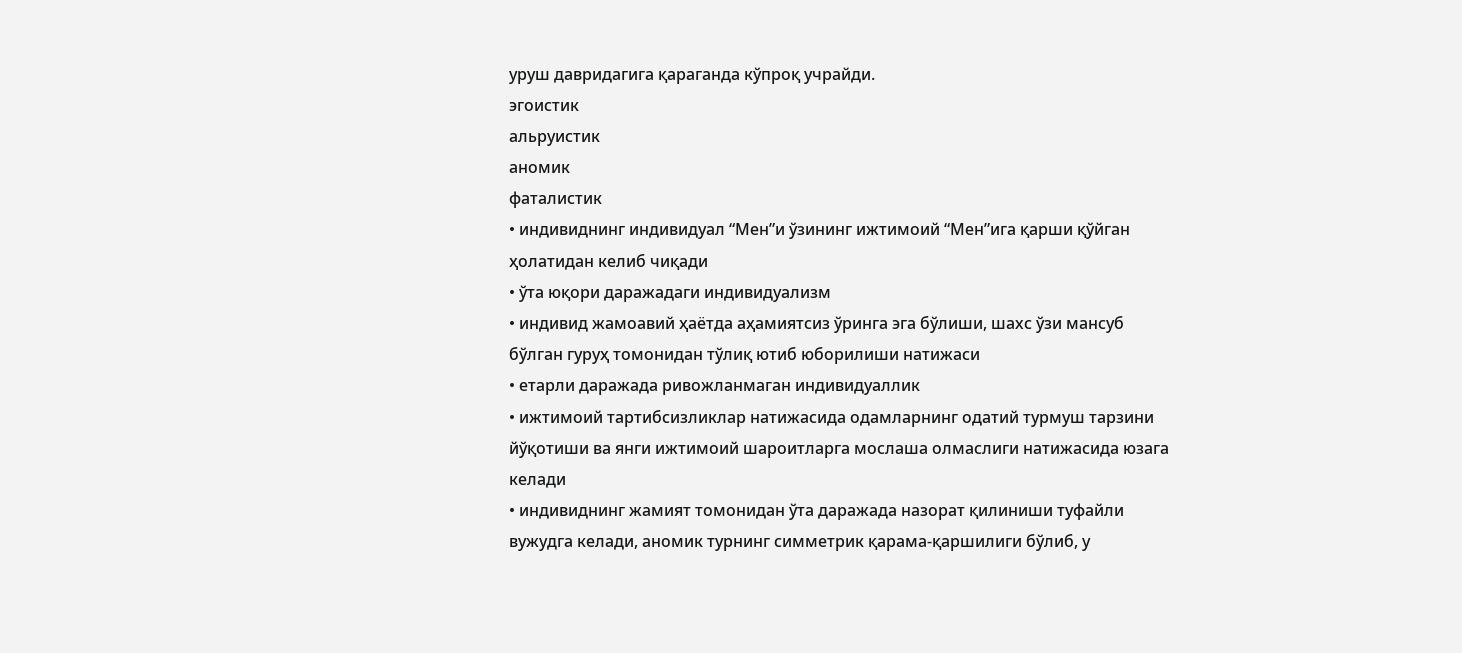уруш давридагига қараганда кўпроқ учрайди.
эгоистик
альруистик
аномик
фаталистик
• индивиднинг индивидуал “Мен”и ўзининг ижтимоий “Мен”ига қарши қўйган ҳолатидан келиб чиқади
• ўта юқори даражадаги индивидуализм
• индивид жамоавий ҳаётда аҳамиятсиз ўринга эга бўлиши, шахс ўзи мансуб бўлган гуруҳ томонидан тўлиқ ютиб юборилиши натижаси
• етарли даражада ривожланмаган индивидуаллик
• ижтимоий тартибсизликлар натижасида одамларнинг одатий турмуш тарзини йўқотиши ва янги ижтимоий шароитларга мослаша олмаслиги натижасида юзага келади
• индивиднинг жамият томонидан ўта даражада назорат қилиниши туфайли вужудга келади, аномик турнинг симметрик қарама-қаршилиги бўлиб, у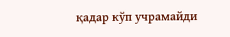қадар кўп учрамайди